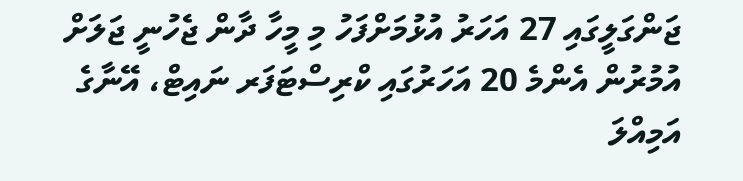ޖަންގަލީގައި 27 އަހަރު އުޅުމަށްފަހު މި މީހާ ދާން ޖެހުނީ ޖަލަށް
އުމުރުން އެންމެ 20 އަހަރުގައި ކްރިސްޓަފަރ ނައިޓް، އޭނާގެ އަމިއްލަ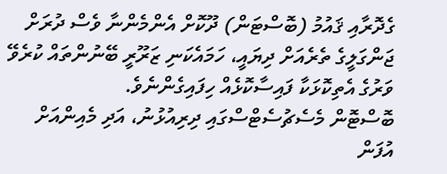ގެދޮރާއި ޤައުމު (ބޮސްޓަން) ދޫކޮށް އެންމެންނާ ވެސް ދުރަށް ޖަންގަލީގެ ތެރެއަށް ދިޔައީ، ހަމައެކަނި ޒަރޫރީ ބޭނުންތައް ކުރެވޭ ވަރުގެ އެތިކޮޅަކާ ފައިސާކޮޅެއް ހިފައިގެންނެވެ.
ބޮސްޓޮން މެސެޗުސެޓްސްގައި ދިރިއުޅުނު، އަދި މެއިންއަށް އުފަން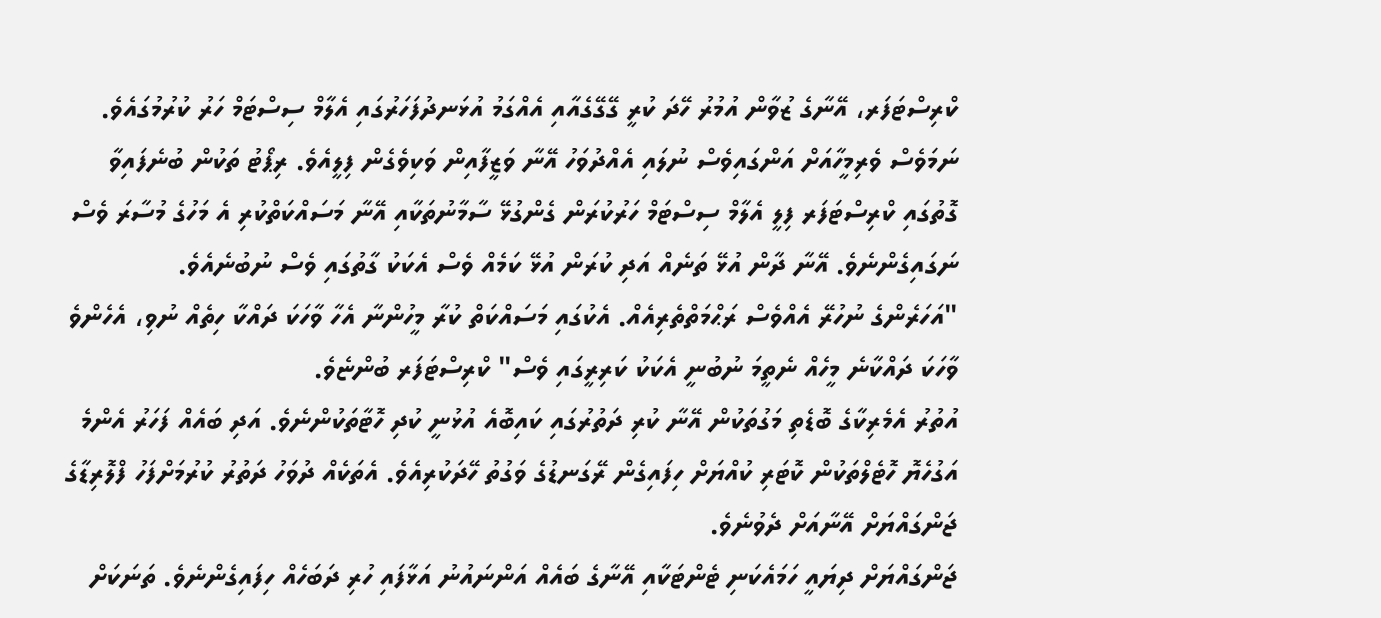ކްރިސްޓަފަރ، އޭނާގެ ޒުވާން އުމުރު ހޭދަ ކުރީ ގޭގޭގެއާއި އެއްގަމު އުޅަނދުފަހަރުގައި އެލާމް ސިސްޓަމް ހަރު ކުރުމުގައެވެ. ނަމަވެސް ވެރިމީހާއަށް އަންގައިވެސް ނުލައި އެއްދުވަހު އޭނާ ވަޒީފާއިން ވަކިވެގެން ފިލީއެވެ. ރިޕޯޓު ތަކުން ބުނެފައިވާ ގޮތުގައި ކްރިސްޓަފަރ ފިލީ އެލާމް ސިސްޓަމް ހަރުކުރަން ގެންގުޅޭ ސާމާނުތަކާއި އޭނާ މަސައްކަތްކުރި އެ މަހުގެ މުސާރަ ވެސް ނަގައިގެންނެވެ. އޭނާ ދާން އުޅޭ ތަނެއް އަދި ކުރަން އުޅޭ ކަމެއް ވެސް އެކަކު ގާތުގައި ވެސް ނުބުނެއެވެ.
"އަހަރެންގެ ނުހުރޭ އެއްވެސް ރަޙްމަތްތެރިއެއް. އެކުގައި މަސައްކަތް ކުރާ މީހުންނާ އެހާ ވާހަކަ ދައްކާ ހިތެއް ނުވި، އެހެންވެ ވާހަކަ ދައްކާނެ މީހެއް ނެތީމަ ނުބުނީ އެކަކު ކަރިރީގައި ވެސް" ކްރިސްޓަފަރ ބުންޏެވެ.
އުތުރު އެމެރިކާގެ ބޮޑެތި މަގުތަކުން އޭނާ ކުރި ދަތުރުގައި ކައިބޮއެ އުޅުނީ ކުދި ހޮޓާތަކުންނެވެ. އަދި ބައެއް ފަހަރު އެންމެ އަގުހެޔޮ ހޮޓެލްތަކުން ކޮޓަރި ކުއްޔަށް ހިފައިގެން ރޭގަނޑުގެ ވަގުތު ހޭދަކުރިއެވެ. އެތަކެއް ދުވަހު ދަތުރު ކުރުމަށްފަހު ފްލޮރިޑާގެ ޖަންގައްޔަށް އޭނާއަށް ދެވުނެވެ.
ޖަންގައްޔަށް ދިޔައީ ހަމައެކަނި ޓެންޓަކާއި އޭނާގެ ބައެއް އަންނައުނު އަޅާފައި ހުރި ދަބަހެއް ހިފައިގެންނެވެ. ތަނަކަށް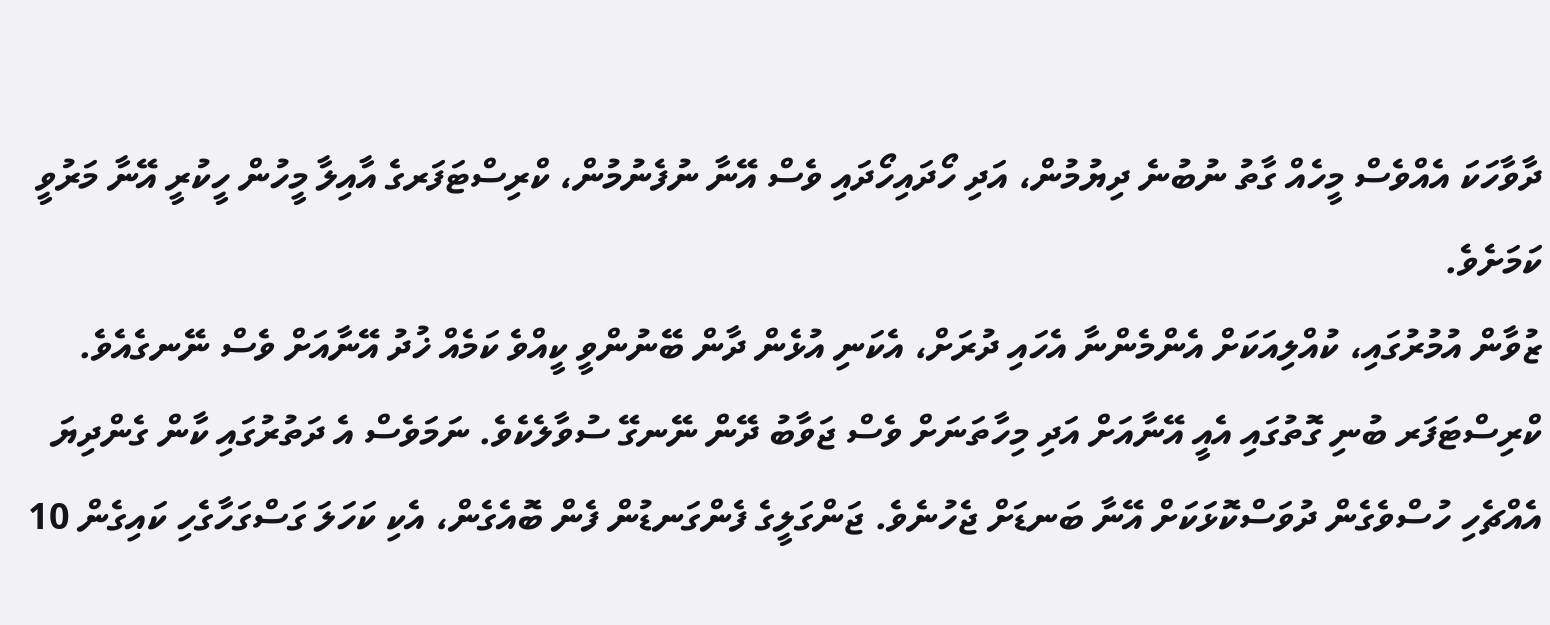ދާވާހަކަ އެއްވެސް މީހެއް ގާތު ނުބުނެ ދިޔުމުން، އަދި ހޯދައިހޯދައި ވެސް އޭނާ ނުފެނުމުން، ކްރިސްޓަފަރގެ އާއިލާ މީހުން ހީކުރީ އޭނާ މަރުވީ ކަމަށެވެ.
ޒުވާން އުމުރުގައި، ކުއްލިއަކަށް އެންމެންނާ އެހައި ދުރަށް، އެކަނި އުޅެން ދާން ބޭނުންވީ ކީއްވެ ކަމެއް ޚުދު އޭނާއަށް ވެސް ނޭނގެއެވެ. ކްރިސްޓަފަރ ބުނި ގޮތުގައި އެއީ އޭނާއަށް އަދި މިހާތަނަށް ވެސް ޖަވާބު ދޭން ނޭނގޭ ސުވާލެކެވެ. ނަމަވެސް އެ ދަތުރުގައި ކާން ގެންދިޔަ އެއްޗެހި ހުސްވެގެން ދުވަސްކޮޅަކަށް އޭނާ ބަނޑަށް ޖެހުނެވެ. ޖަންގަލީގެ ފެންގަނޑުން ފެން ބޮއެގެން، އެކި ކަހަލަ ގަސްގަހާގެހި ކައިގެން 10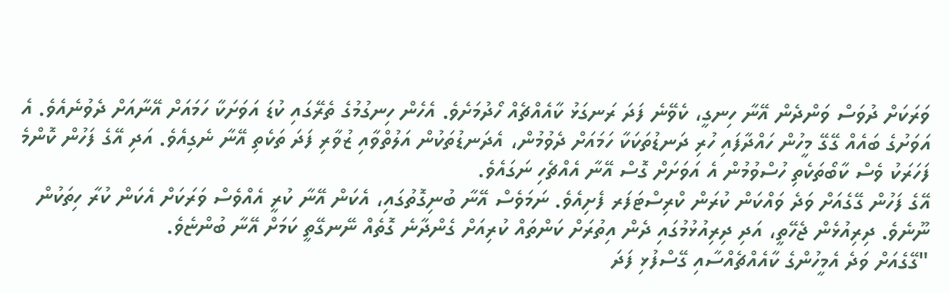ވަރަކަށް ދުވަސް ވަންދެން އޭނާ ހިނގީ، ކެވޭނެ ފަދަ ރަނގަޅު ކާއެއްޗެއް ހޯދުމަށެވެ. އެހެން ހިނގުމުގެ ތެރޭގައި ކުޑަ އަވަށަކާ ހަމައަށް އޭނާއަށް ދެވުނެއެވެ. އެ އަވަށުގެ ބައެއް ގޭގޭ މީހުން ހައްދާފައި ހުރި ދަނޑުތަކަކާ ހަމައަށް ދެވުމުން، އެދަނޑުތަކުން އަލުތްވާއި ޒުވާރި ފަދަ ތަކެތި އޭނާ ނެގިއެވެ. އަދި އޭގެ ފަހުން ކޮންމެ ފަހަރަކު ވެސް ކާބޯތަކެތި ހުސްވުމުން އެ އަވަށަށް ގޮސް އޭނާ އެއްޗެހި ނަގައެވެ.
އޭގެ ފަހުން ގޭގެއަށް ވަދެ ވައްކަން ކުރަން ކްރިސްޓަފަރ ފެށިއެވެ. ނަމަވެސް އޭނާ ބުނިގޮތުގައި، އެކަން އޭނާ ކުރީ އެއްވެސް ވަރަކަށް އެކަން ކުރާ ހިތަކުން ނޫނެވެ. ދިރިއުޅެން ޖެހޭތީ، އަދި ދިރިއުޅުމުގައި ދެން އިތުރަށް ކަންތައް ކުރިއަށް ގެންދާނެ ގޮތެއް ނޭނގޭތީ ކަމަށް އޭނާ ބުންޏެވެ.
"ގޭގެއަށް ވަދެ އެމީހުންގެ ކާއެއްޗެއްސާއި ގޭސްފުޅި ފަދަ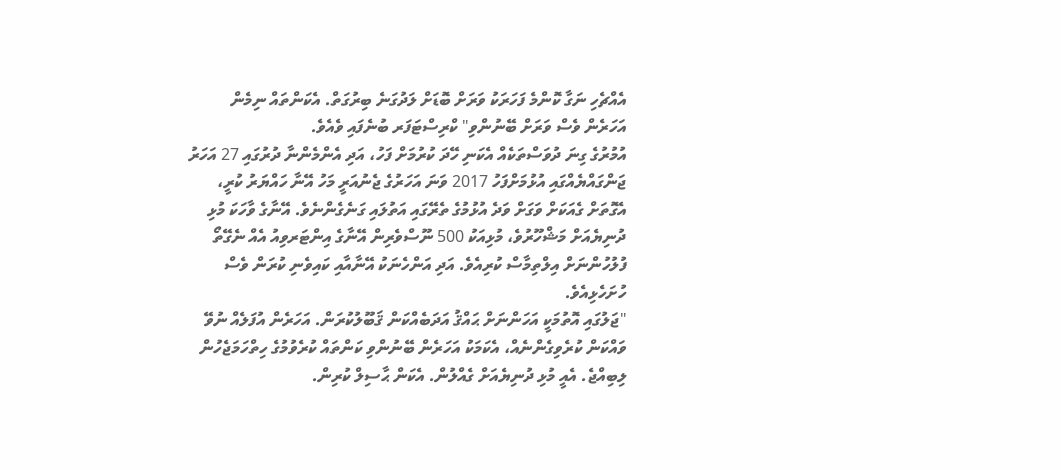އެއްޗެހި ނަގާ ކޮންމެ ފަހަރަކު ވަރަށް ބޮޑަށް ލަދުގަނެ ބިރުގަތް. އެކަންތައް ނިމެން އަހަރެން ވެސް ވަރަށް ބޭނުންވި" ކްރިސްޓަފަރ ބުނެފައި ވެއެވެ.
އުމުރުގެ ގިނަ ދުވަސްތަކެއް އެކަނި ހޭދަ ކުރުމަށް ފަހު، އަދި އެންމެންނާ ދުރުގައި 27 އަހަރު ޖަންގައްޔެއްގައި އުޅުމަށްފަހު 2017 ވަނަ އަހަރުގެ ޖެނުއަރީ މަހު އޭނާ ހައްޔަރު ކުރީ، އެގޮތަށް ގެއަކަށް ވަގަށް ވަދެ އުޅުމުގެ ތެރޭގައި އަތުލައި ގަނެގެންނެވެ. އޭނާގެ ވާހަކަ މުޅި ދުނިޔެއަށް މަޝްހޫރުވެ، މުޅިއަކު 500 ނޫސްވެރިން އޭނާގެ އިންޓަރވިއު އެއް ނެގޭތޯ ފުލުހުންނަށް އިލްތިމާސް ކުރިއެވެ. އަދި އަންހެނަކު އޭނާއާއި ކައިވެނި ކުރަން ވެސް ހުށަހެޅިއެވެ.
"ޖަލުގައި އޮތުމަކީ އަހަންނަށް ޙައްޤު އަދަބެއްކަން ޤަބޫލުކުރަން. އަހަރެން އުފަލެއް ނުވޭ ވައްކަން ކުރެވިގެންނެއް، އެކަމަކު އަހަރެން ބޭނުންވި ކަންތައް ކުރެވުމުގެ ހިތްހަމަޖެހުން ލިބިއްޖެ. އެއީ މުޅި ދުނިޔެއަށް ގެއްލުން. އެކަން ޙާސިލް ކުރިން.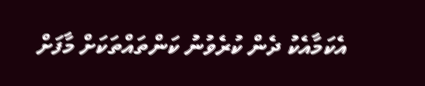އެކަމާއެކު ދެން ކުރެވުނު ކަންތައްތަކަށް މާފަށް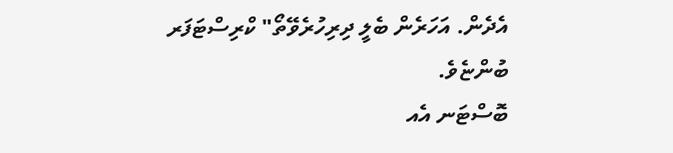އެދެން. އަހަރެން ބެލީ ދިރިހުރެވޭތޯ" ކްރިސްޓަފަރ ބުންޏެވެ.
ބޮސްޓަނ އެއ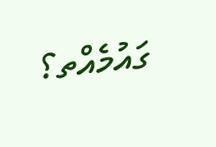ގައުމެއްތ؟